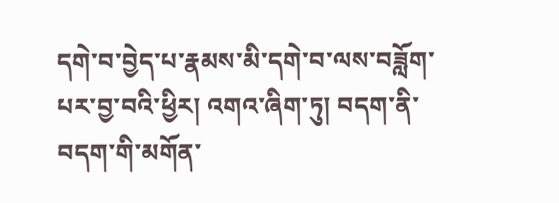དགེ་བ་བྱེད་པ་རྣམས་མི་དགེ་བ་ལས་བཟློག་པར་བྱ་བའི་ཕྱིར། འགའ་ཞིག་ཏུ། བདག་ནི་བདག་གི་མགོན་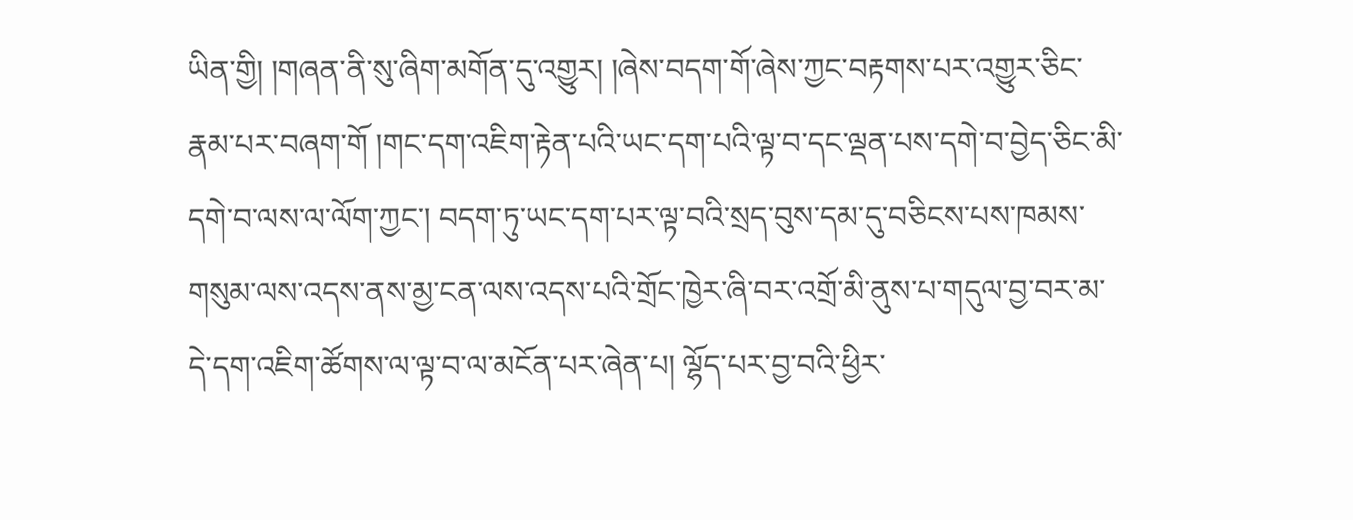ཡིན་གྱི། །གཞན་ནི་སུ་ཞིག་མགོན་དུ་འགྱུར། །ཞེས་བདག་གོ་ཞེས་ཀྱང་བརྟགས་པར་འགྱུར་ཅིང་རྣམ་པར་བཞག་གོ །གང་དག་འཇིག་རྟེན་པའི་ཡང་དག་པའི་ལྟ་བ་དང་ལྡན་པས་དགེ་བ་བྱེད་ཅིང་མི་དགེ་བ་ལས་ལ་ལོག་ཀྱང་། བདག་ཏུ་ཡང་དག་པར་ལྟ་བའི་སྲད་བུས་དམ་དུ་བཅིངས་པས་ཁམས་གསུམ་ལས་འདས་ནས་མྱ་ངན་ལས་འདས་པའི་གྲོང་ཁྱེར་ཞི་བར་འགྲོ་མི་ནུས་པ་གདུལ་བྱ་བར་མ་དེ་དག་འཇིག་ཚོགས་ལ་ལྟ་བ་ལ་མངོན་པར་ཞེན་པ། ལྷོད་པར་བྱ་བའི་ཕྱིར་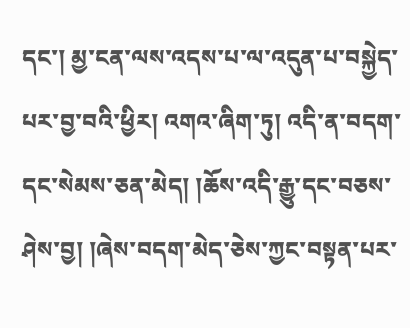དང་། མྱ་ངན་ལས་འདས་པ་ལ་འདུན་པ་བསྐྱེད་པར་བྱ་བའི་ཕྱིར། འགའ་ཞིག་ཏུ། འདི་ན་བདག་དང་སེམས་ཅན་མེད། །ཆོས་འདི་རྒྱུ་དང་བཅས་ཤེས་བྱ། །ཞེས་བདག་མེད་ཅེས་ཀྱང་བསྟན་པར་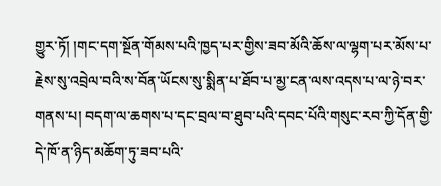གྱུར་ཏོ། །གང་དག་སྔོན་གོམས་པའི་ཁྱད་པར་གྱིས་ཟབ་མོའི་ཆོས་ལ་ལྷག་པར་མོས་པ་རྗེས་སུ་འབྲེལ་བའི་ས་བོན་ཡོངས་སུ་སྨིན་པ་ཐོབ་པ་མྱ་ངན་ལས་འདས་པ་ལ་ཉེ་བར་གནས་པ། བདག་ལ་ཆགས་པ་དང་བྲལ་བ་ཐུབ་པའི་དབང་པོའི་གསུང་རབ་ཀྱི་དོན་གྱི་དེ་ཁོ་ན་ཉིད་མཆོག་ཏུ་ཟབ་པའི་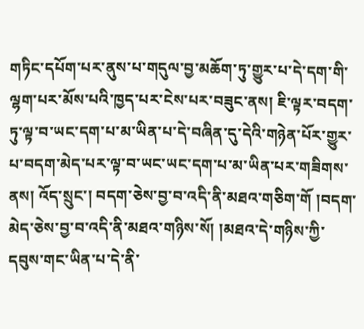གཏིང་དཔོག་པར་ནུས་པ་གདུལ་བྱ་མཆོག་ཏུ་གྱུར་པ་དེ་དག་གི་ལྷག་པར་མོས་པའི་ཁྱད་པར་ངེས་པར་བཟུང་ནས། ཇི་ལྟར་བདག་ཏུ་ལྟ་བ་ཡང་དག་པ་མ་ཡིན་པ་དེ་བཞིན་དུ་དེའི་གཉེན་པོར་གྱུར་པ་བདག་མེད་པར་ལྟ་བ་ཡང་ཡང་དག་པ་མ་ཡིན་པར་གཟིགས་ནས། འོད་སྲུང་། བདག་ཅེས་བྱ་བ་འདི་ནི་མཐའ་གཅིག་གོ །བདག་མེད་ཅེས་བྱ་བ་འདི་ནི་མཐའ་གཉིས་སོ། །མཐའ་དེ་གཉིས་ཀྱི་དབུས་གང་ཡིན་པ་དེ་ནི་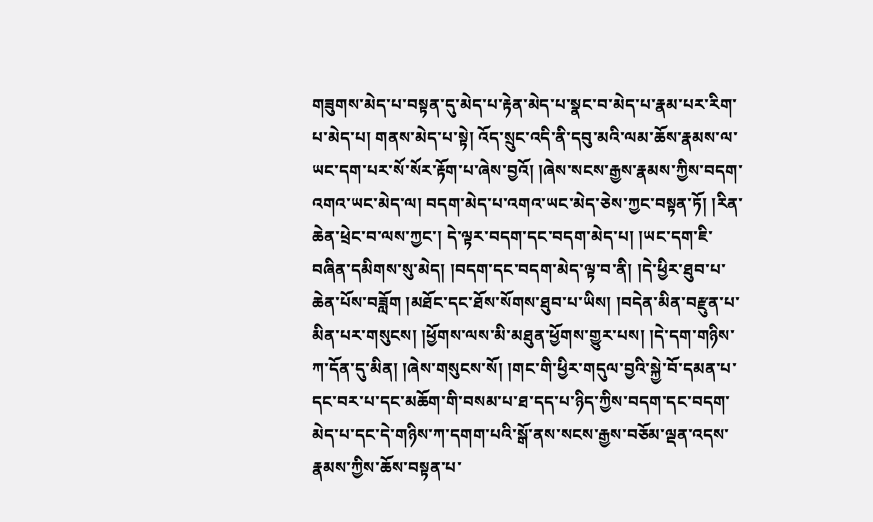གཟུགས་མེད་པ་བསྟན་དུ་མེད་པ་རྟེན་མེད་པ་སྣང་བ་མེད་པ་རྣམ་པར་རིག་པ་མེད་པ། གནས་མེད་པ་སྟེ། འོད་སྲུང་འདི་ནི་དབུ་མའི་ལམ་ཆོས་རྣམས་ལ་ཡང་དག་པར་སོ་སོར་རྟོག་པ་ཞེས་བྱའོ། །ཞེས་སངས་རྒྱས་རྣམས་ཀྱིས་བདག་འགའ་ཡང་མེད་ལ། བདག་མེད་པ་འགའ་ཡང་མེད་ཅེས་ཀྱང་བསྟན་ཏོ། །རིན་ཆེན་ཕྲེང་བ་ལས་ཀྱང་། དེ་ལྟར་བདག་དང་བདག་མེད་པ། །ཡང་དག་ཇི་བཞིན་དམིགས་སུ་མེད། །བདག་དང་བདག་མེད་ལྟ་བ་ནི། །དེ་ཕྱིར་ཐུབ་པ་ཆེན་པོས་བཟློག །མཐོང་དང་ཐོས་སོགས་ཐུབ་པ་ཡིས། །བདེན་མིན་བརྫུན་པ་མིན་པར་གསུངས། །ཕྱོགས་ལས་མི་མཐུན་ཕྱོགས་གྱུར་པས། །དེ་དག་གཉིས་ཀ་དོན་དུ་མིན། །ཞེས་གསུངས་སོ། །གང་གི་ཕྱིར་གདུལ་བྱའི་སྐྱེ་བོ་དམན་པ་དང་བར་པ་དང་མཆོག་གི་བསམ་པ་ཐ་དད་པ་ཉིད་ཀྱིས་བདག་དང་བདག་མེད་པ་དང་དེ་གཉིས་ཀ་དགག་པའི་སྒོ་ནས་སངས་རྒྱས་བཅོམ་ལྡན་འདས་རྣམས་ཀྱིས་ཆོས་བསྟན་པ་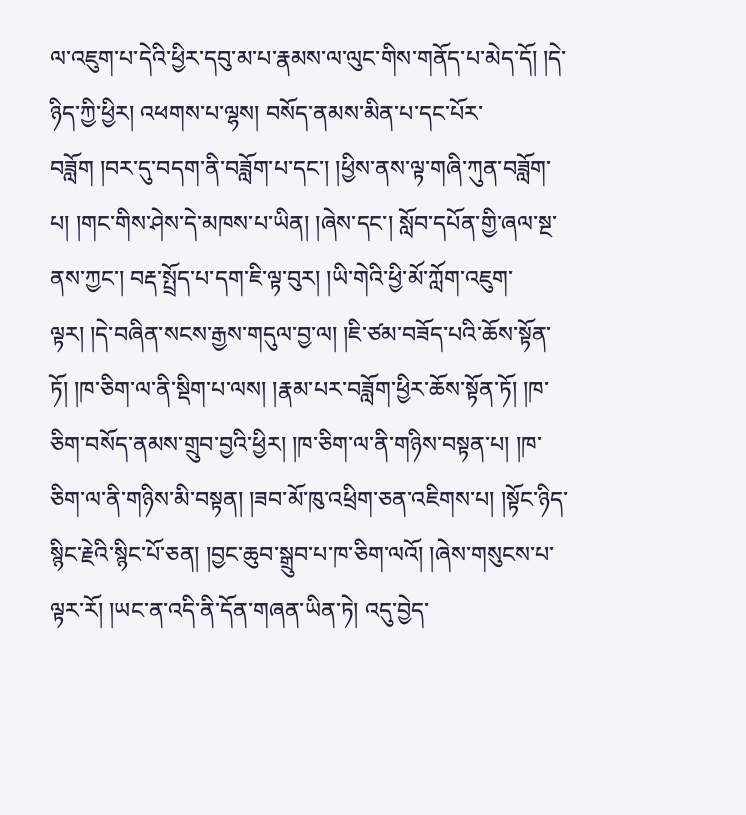ལ་འཇུག་པ་དེའི་ཕྱིར་དབུ་མ་པ་རྣམས་ལ་ལུང་གིས་གནོད་པ་མེད་དོ། །དེ་ཉིད་ཀྱི་ཕྱིར། འཕགས་པ་ལྷས། བསོད་ནམས་མིན་པ་དང་པོར་བཟློག །བར་དུ་བདག་ནི་བཟློག་པ་དང་། །ཕྱིས་ནས་ལྟ་གཞི་ཀུན་བཟློག་པ། །གང་གིས་ཤེས་དེ་མཁས་པ་ཡིན། །ཞེས་དང་། སློབ་དཔོན་གྱི་ཞལ་སྔ་ནས་ཀྱང་། བརྡ་སྤྲོད་པ་དག་ཇི་ལྟ་བུར། །ཡི་གེའི་ཕྱི་མོ་ཀློག་འཇུག་ལྟར། །དེ་བཞིན་སངས་རྒྱས་གདུལ་བྱ་ལ། །ཇི་ཙམ་བཟོད་པའི་ཆོས་སྟོན་ཏོ། །ཁ་ཅིག་ལ་ནི་སྡིག་པ་ལས། །རྣམ་པར་བཟློག་ཕྱིར་ཆོས་སྟོན་ཏོ། །ཁ་ཅིག་བསོད་ནམས་གྲུབ་བྱའི་ཕྱིར། །ཁ་ཅིག་ལ་ནི་གཉིས་བསྟན་པ། །ཁ་ཅིག་ལ་ནི་གཉིས་མི་བསྟན། །ཟབ་མོ་ཁུ་འཕྲིག་ཅན་འཇིགས་པ། །སྟོང་ཉིད་སྙིང་རྗེའི་སྙིང་པོ་ཅན། །བྱང་ཆུབ་སྒྲུབ་པ་ཁ་ཅིག་ལའོ། །ཞེས་གསུངས་པ་ལྟར་རོ། །ཡང་ན་འདི་ནི་དོན་གཞན་ཡིན་ཏེ། འདུ་བྱེད་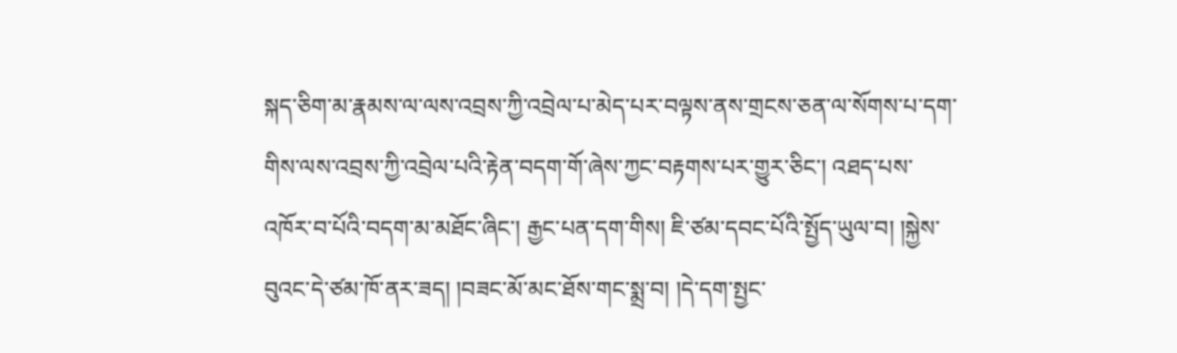སྐད་ཅིག་མ་རྣམས་ལ་ལས་འབྲས་ཀྱི་འབྲེལ་པ་མེད་པར་བལྟས་ནས་གྲངས་ཅན་ལ་སོགས་པ་དག་གིས་ལས་འབྲས་ཀྱི་འབྲེལ་པའི་རྟེན་བདག་གོ་ཞེས་ཀྱང་བརྟགས་པར་གྱུར་ཅིང་། འཐད་པས་འཁོར་བ་པོའི་བདག་མ་མཐོང་ཞིང་། རྒྱང་པན་དག་གིས། ཇི་ཙམ་དབང་པོའི་སྤྱོད་ཡུལ་བ། །སྐྱེས་བུའང་དེ་ཙམ་ཁོ་ནར་ཟད། །བཟང་མོ་མང་ཐོས་གང་སྨྲ་བ། །དེ་དག་སྤྱང་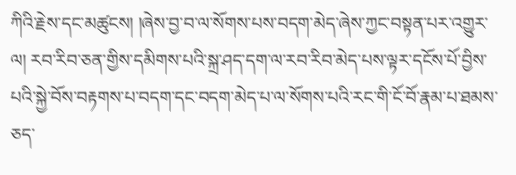ཀིའི་རྗེས་དང་མཚུངས། །ཞེས་བྱ་བ་ལ་སོགས་པས་བདག་མེད་ཞེས་ཀྱང་བསྟན་པར་འགྱུར་ལ། རབ་རིབ་ཅན་གྱིས་དམིགས་པའི་སྐྲ་ཤད་དག་ལ་རབ་རིབ་མེད་པས་ལྟར་དངོས་པོ་བྱིས་པའི་སྐྱེ་བོས་བརྟགས་པ་བདག་དང་བདག་མེད་པ་ལ་སོགས་པའི་རང་གི་ངོ་བོ་རྣམ་པ་ཐམས་ཅད་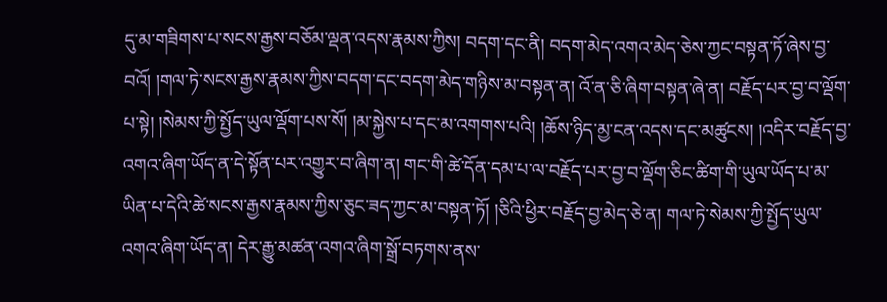དུ་མ་གཟིགས་པ་སངས་རྒྱས་བཅོམ་ལྡན་འདས་རྣམས་ཀྱིས། བདག་དང་ནི། བདག་མེད་འགའ་མེད་ཅེས་ཀྱང་བསྟན་ཏོ་ཞེས་བྱ་བའོ། །གལ་ཏེ་སངས་རྒྱས་རྣམས་ཀྱིས་བདག་དང་བདག་མེད་གཉིས་མ་བསྟན་ན། འོ་ན་ཅི་ཞིག་བསྟན་ཞེ་ན། བརྗོད་པར་བྱ་བ་ལྡོག་པ་སྟེ། །སེམས་ཀྱི་སྤྱོད་ཡུལ་ལྡོག་པས་སོ། །མ་སྐྱེས་པ་དང་མ་འགགས་པའི། །ཆོས་ཉིད་མྱ་ངན་འདས་དང་མཚུངས། །འདིར་བརྗོད་བྱ་འགའ་ཞིག་ཡོད་ན་དེ་སྟོན་པར་འགྱུར་བ་ཞིག་ན། གང་གི་ཚེ་དོན་དམ་པ་ལ་བརྗོད་པར་བྱ་བ་ལྡོག་ཅིང་ཚིག་གི་ཡུལ་ཡོད་པ་མ་ཡིན་པ་དེའི་ཚེ་སངས་རྒྱས་རྣམས་ཀྱིས་ཅུང་ཟད་ཀྱང་མ་བསྟན་ཏོ། །ཅིའི་ཕྱིར་བརྗོད་བྱ་མེད་ཅེ་ན། གལ་ཏེ་སེམས་ཀྱི་སྤྱོད་ཡུལ་འགའ་ཞིག་ཡོད་ན། དེར་རྒྱུ་མཚན་འགའ་ཞིག་སྒྲོ་བཏགས་ནས་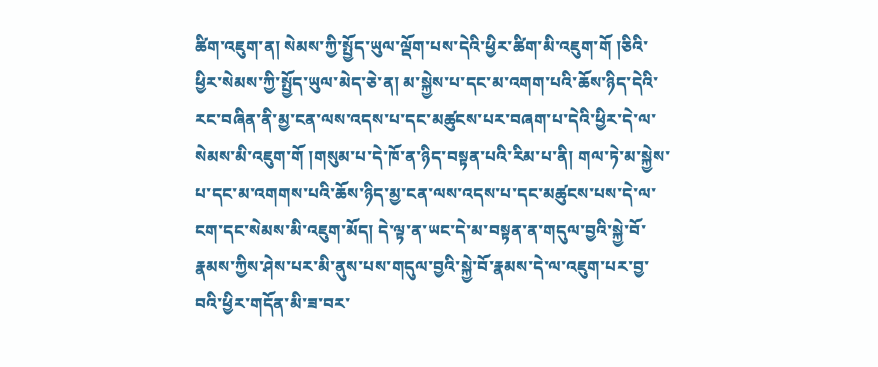ཚིག་འཇུག་ན། སེམས་ཀྱི་སྤྱོད་ཡུལ་ལྡོག་པས་དེའི་ཕྱིར་ཚིག་མི་འཇུག་གོ །ཅིའི་ཕྱིར་སེམས་ཀྱི་སྤྱོད་ཡུལ་མེད་ཅེ་ན། མ་སྐྱེས་པ་དང་མ་འགག་པའི་ཆོས་ཉིད་དེའི་རང་བཞིན་ནི་མྱ་ངན་ལས་འདས་པ་དང་མཚུངས་པར་བཞག་པ་དེའི་ཕྱིར་དེ་ལ་སེམས་མི་འཇུག་གོ །གསུམ་པ་དེ་ཁོ་ན་ཉིད་བསྟན་པའི་རིམ་པ་ནི། གལ་ཏེ་མ་སྐྱེས་པ་དང་མ་འགགས་པའི་ཆོས་ཉིད་མྱ་ངན་ལས་འདས་པ་དང་མཚུངས་པས་དེ་ལ་ངག་དང་སེམས་མི་འཇུག་མོད། དེ་ལྟ་ན་ཡང་དེ་མ་བསྟན་ན་གདུལ་བྱའི་སྐྱེ་བོ་རྣམས་ཀྱིས་ཤེས་པར་མི་ནུས་པས་གདུལ་བྱའི་སྐྱེ་བོ་རྣམས་དེ་ལ་འཇུག་པར་བྱ་བའི་ཕྱིར་གདོན་མི་ཟ་བར་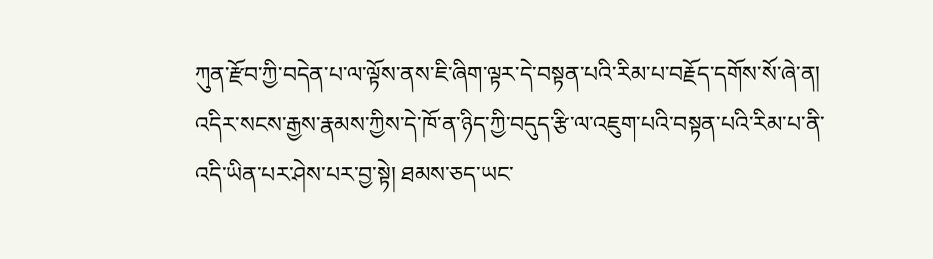ཀུན་རྫོབ་ཀྱི་བདེན་པ་ལ་ལྟོས་ནས་ཇི་ཞིག་ལྟར་དེ་བསྟན་པའི་རིམ་པ་བརྗོད་དགོས་སོ་ཞེ་ན། འདིར་སངས་རྒྱས་རྣམས་ཀྱིས་དེ་ཁོ་ན་ཉིད་ཀྱི་བདུད་རྩི་ལ་འཇུག་པའི་བསྟན་པའི་རིམ་པ་ནི་འདི་ཡིན་པར་ཤེས་པར་བྱ་སྟེ། ཐམས་ཅད་ཡང་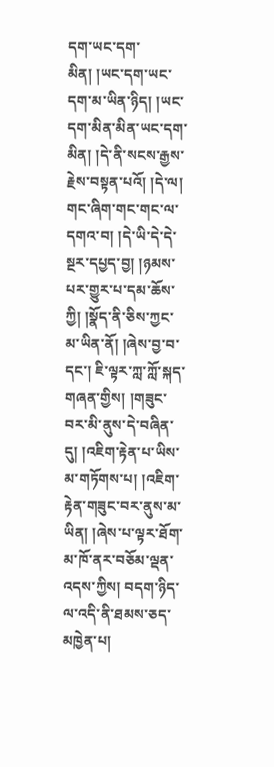དག་ཡང་དག་མིན། །ཡང་དག་ཡང་དག་མ་ཡིན་ཉིད། །ཡང་དག་མིན་མིན་ཡང་དག་མིན། །དེ་ནི་སངས་རྒྱས་རྗེས་བསྟན་པའོ། །དེ་ལ། གང་ཞིག་གང་གང་ལ་དགའ་བ། །དེ་ཡི་དེ་དེ་སྔར་དཔྱད་བྱ། །ཉམས་པར་གྱུར་པ་དམ་ཆོས་ཀྱི། །སྣོད་ནི་ཅིས་ཀྱང་མ་ཡིན་ནོ། །ཞེས་བྱ་བ་དང་། ཇི་ལྟར་ཀླ་ཀློ་སྐད་གཞན་གྱིས། །གཟུང་བར་མི་ནུས་དེ་བཞིན་དུ། །འཇིག་རྟེན་པ་ཡིས་མ་གཏོགས་པ། །འཇིག་རྟེན་གཟུང་བར་ནུས་མ་ཡིན། །ཞེས་པ་ལྟར་ཐོག་མ་ཁོ་ནར་བཅོམ་ལྡན་འདས་ཀྱིས། བདག་ཉིད་ལ་འདི་ནི་ཐམས་ཅད་མཁྱེན་པ།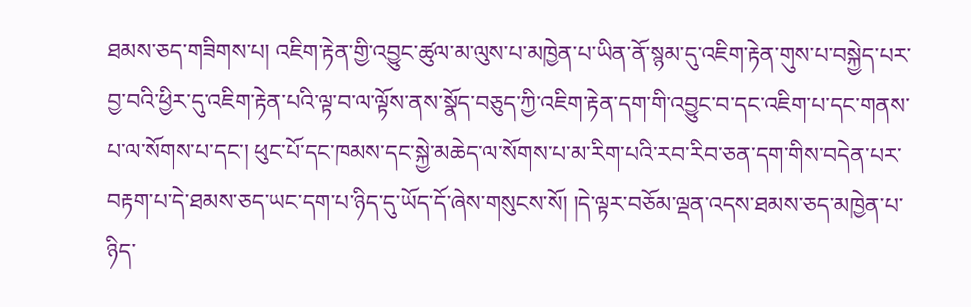ཐམས་ཅད་གཟིགས་པ། འཇིག་རྟེན་གྱི་འབྱུང་ཚུལ་མ་ལུས་པ་མཁྱེན་པ་ཡིན་ནོ་སྙམ་དུ་འཇིག་རྟེན་གུས་པ་བསྐྱེད་པར་བྱ་བའི་ཕྱིར་དུ་འཇིག་རྟེན་པའི་ལྟ་བ་ལ་ལྟོས་ནས་སྣོད་བཅུད་ཀྱི་འཇིག་རྟེན་དག་གི་འབྱུང་བ་དང་འཇིག་པ་དང་གནས་པ་ལ་སོགས་པ་དང་། ཕུང་པོ་དང་ཁམས་དང་སྐྱེ་མཆེད་ལ་སོགས་པ་མ་རིག་པའི་རབ་རིབ་ཅན་དག་གིས་བདེན་པར་བརྟག་པ་དེ་ཐམས་ཅད་ཡང་དག་པ་ཉིད་དུ་ཡོད་དོ་ཞེས་གསུངས་སོ། །དེ་ལྟར་བཅོམ་ལྡན་འདས་ཐམས་ཅད་མཁྱེན་པ་ཉིད་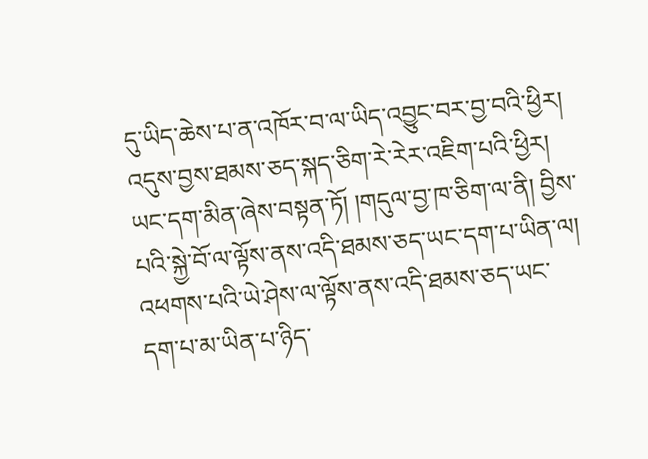དུ་ཡིད་ཆེས་པ་ན་འཁོར་བ་ལ་ཡིད་འབྱུང་བར་བྱ་བའི་ཕྱིར། འདུས་བྱས་ཐམས་ཅད་སྐད་ཅིག་རེ་རེར་འཇིག་པའི་ཕྱིར། ཡང་དག་མིན་ཞེས་བསྟན་ཏོ། །གདུལ་བྱ་ཁ་ཅིག་ལ་ནི། བྱིས་པའི་སྐྱེ་བོ་ལ་ལྟོས་ནས་འདི་ཐམས་ཅད་ཡང་དག་པ་ཡིན་ལ། འཕགས་པའི་ཡེ་ཤེས་ལ་ལྟོས་ནས་འདི་ཐམས་ཅད་ཡང་དག་པ་མ་ཡིན་པ་ཉིད་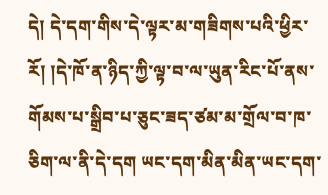དེ། དེ་དག་གིས་དེ་ལྟར་མ་གཟིགས་པའི་ཕྱིར་རོ། །དེ་ཁོ་ན་ཉིད་ཀྱི་ལྟ་བ་ལ་ཡུན་རིང་པོ་ནས་གོམས་པ་སྒྲིབ་པ་ཅུང་ཟད་ཙམ་མ་གྲོལ་བ་ཁ་ཅིག་ལ་ནི་དེ་དག ཡང་དག་མིན་མིན་ཡང་དག་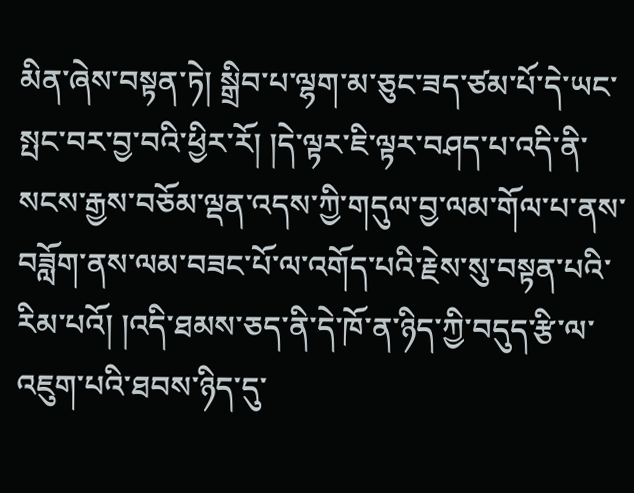མིན་ཞེས་བསྟན་ཏེ། སྒྲིབ་པ་ལྷག་མ་ཅུང་ཟད་ཙམ་པོ་དེ་ཡང་སྤང་བར་བྱ་བའི་ཕྱིར་རོ། །དེ་ལྟར་ཇི་ལྟར་བཤད་པ་འདི་ནི་སངས་རྒྱས་བཅོམ་ལྡན་འདས་ཀྱི་གདུལ་བྱ་ལམ་གོལ་པ་ནས་བཟློག་ནས་ལམ་བཟང་པོ་ལ་འགོད་པའི་རྗེས་སུ་བསྟན་པའི་རིམ་པའོ། །འདི་ཐམས་ཅད་ནི་དེ་ཁོ་ན་ཉིད་ཀྱི་བདུད་རྩི་ལ་འཇུག་པའི་ཐབས་ཉིད་དུ་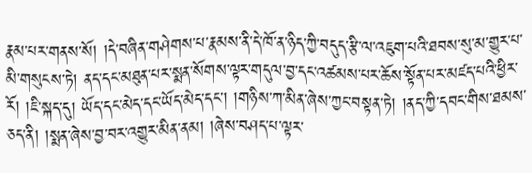རྣམ་པར་གནས་སོ། །དེ་བཞིན་གཤེགས་པ་རྣམས་ནི་དེ་ཁོ་ན་ཉིད་ཀྱི་བདུད་རྩི་ལ་འཇུག་པའི་ཐབས་སུ་མ་གྱུར་པ་མི་གསུངས་ཏེ། ནད་དང་མཐུན་པར་སྨན་སོགས་ལྟར་གདུལ་བྱ་དང་འཚམས་པར་ཆོས་སྟོན་པར་མཛད་པའི་ཕྱིར་རོ། །ཇི་སྐད་དུ། ཡོད་དང་མེད་དང་ཡོད་མེད་དང་། །གཉིས་ཀ་མིན་ཞེས་ཀྱང་བསྟན་ཏེ། །ནད་ཀྱི་དབང་གིས་ཐམས་ཅད་ནི། །སྨན་ཞེས་བྱ་བར་འགྱུར་མིན་ནམ། །ཞེས་བཤད་པ་ལྟར་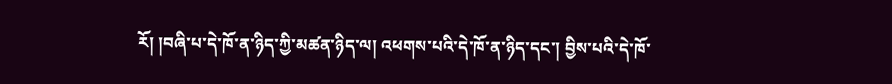རོ། །བཞི་པ་དེ་ཁོ་ན་ཉིད་ཀྱི་མཚན་ཉིད་ལ། འཕགས་པའི་དེ་ཁོ་ན་ཉིད་དང་། བྱིས་པའི་དེ་ཁོ་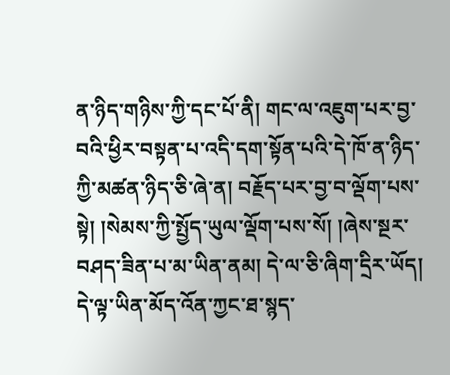ན་ཉིད་གཉིས་ཀྱི་དང་པོ་ནི། གང་ལ་འཇུག་པར་བྱ་བའི་ཕྱིར་བསྟན་པ་འདི་དག་སྟོན་པའི་དེ་ཁོ་ན་ཉིད་ཀྱི་མཚན་ཉིད་ཅི་ཞེ་ན། བརྗོད་པར་བྱ་བ་ལྡོག་པས་སྟེ། །སེམས་ཀྱི་སྤྱོད་ཡུལ་ལྡོག་པས་སོ། །ཞེས་སྔར་བཤད་ཟིན་པ་མ་ཡིན་ནམ། དེ་ལ་ཅི་ཞིག་དྲིར་ཡོད། དེ་ལྟ་ཡིན་མོད་འོན་ཀྱང་ཐ་སྙད་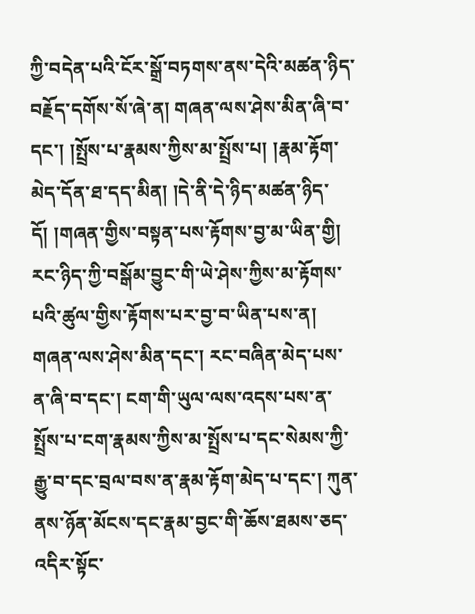ཀྱི་བདེན་པའི་ངོར་སྒྲོ་བཏགས་ནས་དེའི་མཚན་ཉིད་བརྗོད་དགོས་སོ་ཞེ་ན། གཞན་ལས་ཤེས་མིན་ཞི་བ་དང་། །སྤྲོས་པ་རྣམས་ཀྱིས་མ་སྤྲོས་པ། །རྣམ་རྟོག་མེད་དོན་ཐ་དད་མིན། །དེ་ནི་དེ་ཉིད་མཚན་ཉིད་དོ། །གཞན་གྱིས་བསྟན་པས་རྟོགས་བྱ་མ་ཡིན་གྱི། རང་ཉིད་ཀྱི་བསྒོམ་བྱུང་གི་ཡེ་ཤེས་ཀྱིས་མ་རྟོགས་པའི་ཚུལ་གྱིས་རྟོགས་པར་བྱ་བ་ཡིན་པས་ན། གཞན་ལས་ཤེས་མིན་དང་། རང་བཞིན་མེད་པས་ན་ཞི་བ་དང་། ངག་གི་ཡུལ་ལས་འདས་པས་ན་སྤྲོས་པ་ངག་རྣམས་ཀྱིས་མ་སྤྲོས་པ་དང་སེམས་ཀྱི་རྒྱུ་བ་དང་བྲལ་བས་ན་རྣམ་རྟོག་མེད་པ་དང་། ཀུན་ནས་ཉོན་མོངས་དང་རྣམ་བྱང་གི་ཆོས་ཐམས་ཅད་འདིར་སྟོང་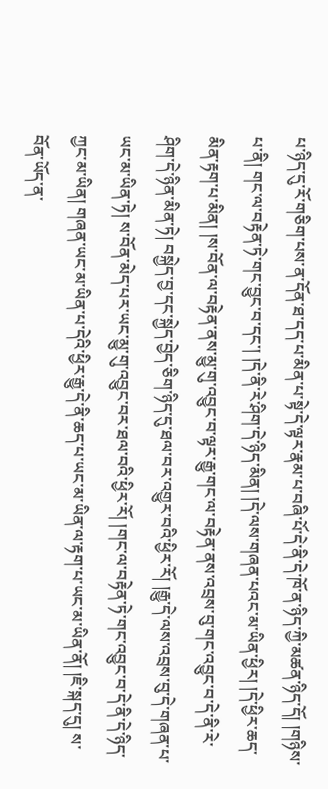པ་ཉིད་དུ་རོ་གཅིག་པས་ན་དོན་ཐ་དད་པ་མིན་པ་སྟེ་དེ་ལྟར་རྣམ་པ་བཞི་པོ་དེ་ནི་དེ་ཁོ་ན་ཉིད་ཀྱི་མཚན་ཉིད་དོ། །གཉིས་པ་ནི། གང་ལ་བརྟེན་ཏེ་གང་བྱུང་བ་དང་། །དེ་ནི་རེ་ཤིག་དེ་ཉིད་མིན། །དེ་ལས་གཞན་པའང་མ་ཡིན་ཕྱིར། །དེ་ཕྱིར་ཆད་མིན་རྟག་པ་མིན། །ས་བོན་ལ་བརྟེན་ནས་མྱུ་གུ་འབྱུང་བ་ལྟར་རྒྱུ་གང་ལ་བརྟེན་ནས་འབྲས་བུ་གང་འབྱུང་བ་དེ་ནི་རེ་ཤིག་དེ་ཉིན་མིན་ཏེ། བསྐྱེད་བྱ་དང་སྐྱེད་བྱེད་ཅིག་ཉིད་དུ་ཐལ་བར་འགྱུར་བའི་ཕྱིར་རོ། །རྒྱུ་དེ་ལས་འབྲས་བུ་དེ་གཞན་པ་ཡང་མ་ཡིན་ཏེ། ས་བོན་མེད་པར་ཡང་མྱུ་གུ་འབྱུང་བར་ཐལ་བའི་ཕྱིར་རོ། །གང་ལ་བརྟེན་ཏེ་གང་འབྱུང་བ་དེ་ནི་དེ་ཉིད་ཀྱང་མ་ཡིན། གཞན་ཡང་མ་ཡིན་པ་དེའི་ཕྱིར་རྒྱུ་དེ་ནི་ཆད་པ་ཡང་མ་ཡིན་ལ་རྟག་པ་ཡང་མ་ཡིན་ནོ། །ཇི་སྐད་དུ། ས་བོན་ཡོད་ན་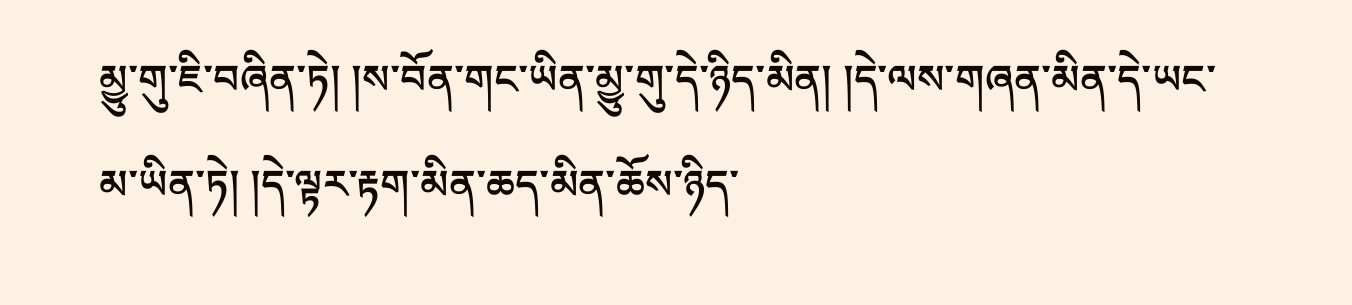མྱུ་གུ་ཇི་བཞིན་ཏེ། །ས་བོན་གང་ཡིན་མྱུ་གུ་དེ་ཉིད་མིན། །དེ་ལས་གཞན་མིན་དེ་ཡང་མ་ཡིན་ཏེ། །དེ་ལྟར་རྟག་མིན་ཆད་མིན་ཆོས་ཉིད་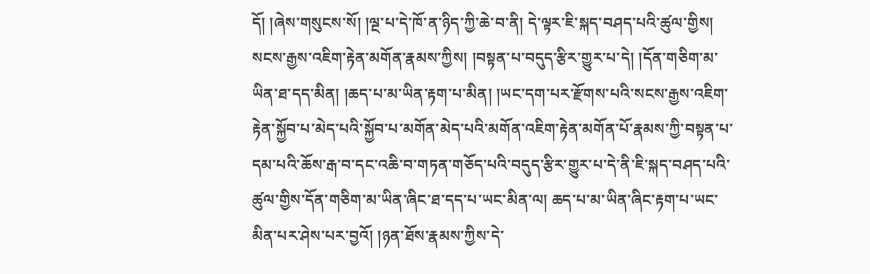དོ། །ཞེས་གསུངས་སོ། །ལྔ་པ་དེ་ཁོ་ན་ཉིད་ཀྱི་ཆེ་བ་ནི། དེ་ལྟར་ཇི་སྐད་བཤད་པའི་ཚུལ་གྱིས། སངས་རྒྱས་འཇིག་རྟེན་མགོན་རྣམས་ཀྱིས། །བསྟན་པ་བདུད་རྩིར་གྱུར་པ་དེ། །དོན་གཅིག་མ་ཡིན་ཐ་དད་མིན། །ཆད་པ་མ་ཡིན་རྟག་པ་མིན། །ཡང་དག་པར་རྫོགས་པའི་སངས་རྒྱས་འཇིག་རྟེན་སྐྱོབ་པ་མེད་པའི་སྐྱོབ་པ་མགོན་མེད་པའི་མགོན་འཇིག་རྟེན་མགོན་པོ་རྣམས་ཀྱི་བསྟན་པ་དམ་པའི་ཆོས་རྒ་བ་དང་འཆི་བ་གཏན་གཅོད་པའི་བདུད་རྩིར་གྱུར་པ་དེ་ནི་ཇི་སྐད་བཤད་པའི་ཚུལ་གྱིས་དོན་གཅིག་མ་ཡིན་ཞིང་ཐ་དད་པ་ཡང་མིན་ལ། ཆད་པ་མ་ཡིན་ཞིང་རྟག་པ་ཡང་མིན་པར་ཤེས་པར་བྱའོ། །ཉན་ཐོས་རྣམས་ཀྱིས་དེ་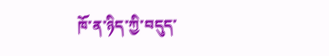ཁོ་ན་ཉིད་ཀྱི་བདུད་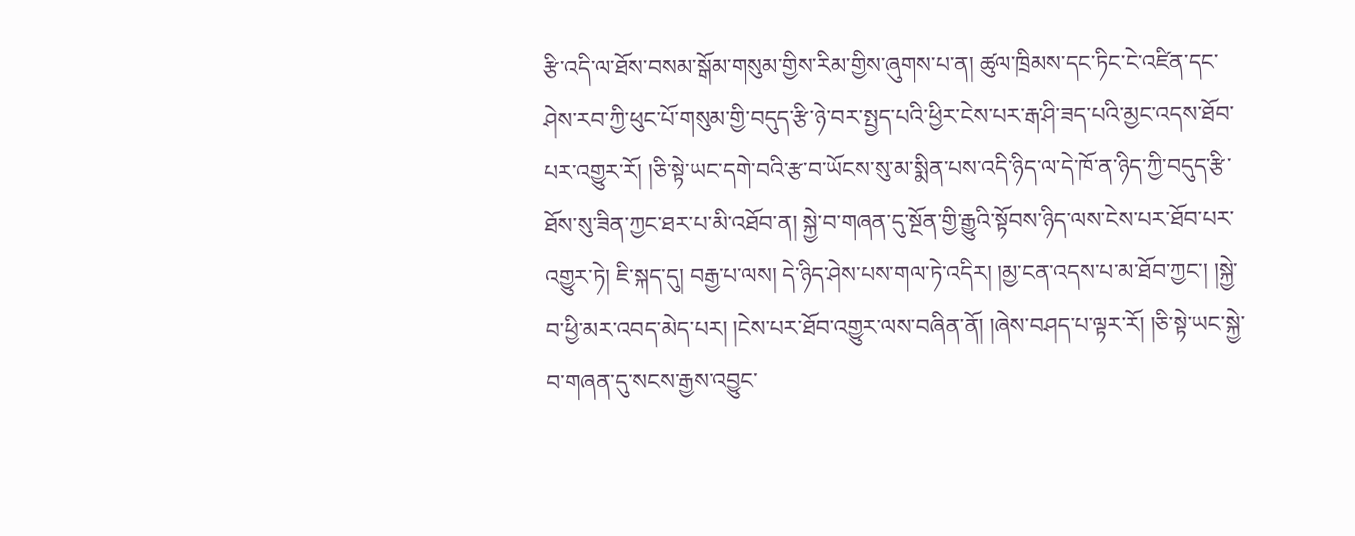རྩི་འདི་ལ་ཐོས་བསམ་སྒོམ་གསུམ་གྱིས་རིམ་གྱིས་ཞུགས་པ་ན། ཚུལ་ཁྲིམས་དང་ཏིང་ངེ་འཛིན་དང་ཤེས་རབ་ཀྱི་ཕུང་པོ་གསུམ་གྱི་བདུད་རྩི་ཉེ་བར་སྤྱད་པའི་ཕྱིར་ངེས་པར་རྒ་ཤི་ཟད་པའི་མྱང་འདས་ཐོབ་པར་འགྱུར་རོ། །ཅི་སྟེ་ཡང་དགེ་བའི་རྩ་བ་ཡོངས་སུ་མ་སྨིན་པས་འདི་ཉིད་ལ་དེ་ཁོ་ན་ཉིད་ཀྱི་བདུད་རྩི་ཐོས་སུ་ཟིན་ཀྱང་ཐར་པ་མི་འཐོབ་ན། སྐྱེ་བ་གཞན་དུ་སྔོན་གྱི་རྒྱུའི་སྟོབས་ཉིད་ལས་ངེས་པར་ཐོབ་པར་འགྱུར་ཏེ། ཇི་སྐད་དུ། བརྒྱ་པ་ལས། དེ་ཉིད་ཤེས་པས་གལ་ཏེ་འདིར། །མྱ་ངན་འདས་པ་མ་ཐོབ་ཀྱང་། །སྐྱེ་བ་ཕྱི་མར་འབད་མེད་པར། །ངེས་པར་ཐོབ་འགྱུར་ལས་བཞིན་ནོ། །ཞེས་བཤད་པ་ལྟར་རོ། །ཅི་སྟེ་ཡང་སྐྱེ་བ་གཞན་དུ་སངས་རྒྱས་འབྱུང་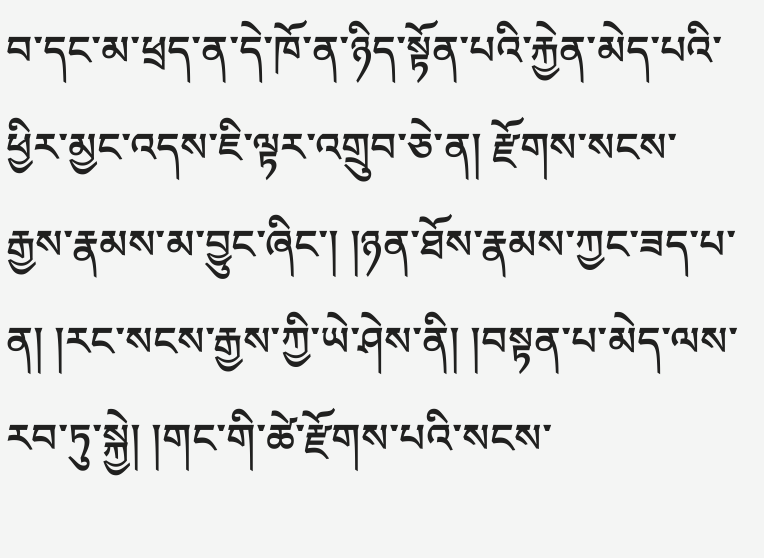བ་དང་མ་ཕྲད་ན་དེ་ཁོ་ན་ཉིད་སྟོན་པའི་རྐྱེན་མེད་པའི་ཕྱིར་མྱང་འདས་ཇི་ལྟར་འགྲུབ་ཅེ་ན། རྫོགས་སངས་རྒྱས་རྣམས་མ་བྱུང་ཞིང་། །ཉན་ཐོས་རྣམས་ཀྱང་ཟད་པ་ན། །རང་སངས་རྒྱས་ཀྱི་ཡེ་ཤེས་ནི། །བསྟན་པ་མེད་ལས་རབ་ཏུ་སྐྱེ། །གང་གི་ཚེ་རྫོགས་པའི་སངས་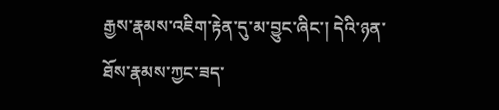རྒྱས་རྣམས་འཇིག་རྟེན་དུ་མ་བྱུང་ཞིང་། དེའི་ཉན་ཐོས་རྣམས་ཀྱང་ཟད་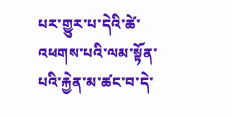པར་གྱུར་པ་དེའི་ཚེ་འཕགས་པའི་ལམ་སྟོན་པའི་རྐྱེན་མ་ཚང་བ་དེ་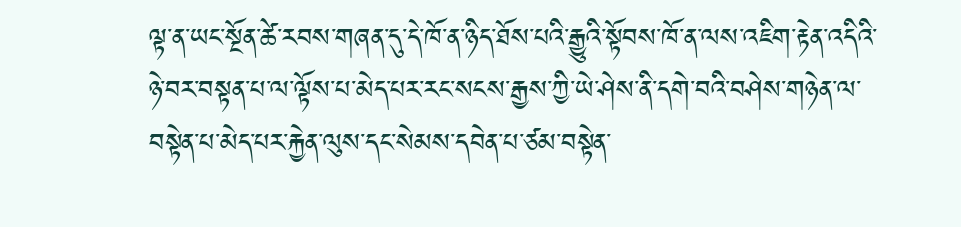ལྟ་ན་ཡང་སྔོན་ཚེ་རབས་གཞན་དུ་དེ་ཁོ་ན་ཉིད་ཐོས་པའི་རྒྱུའི་སྟོབས་ཁོ་ན་ལས་འཇིག་རྟེན་འདིའི་ཉེ་བར་བསྟན་པ་ལ་ལྟོས་པ་མེད་པར་རང་སངས་རྒྱས་ཀྱི་ཡེ་ཤེས་ནི་དགེ་བའི་བཤེས་གཉེན་ལ་བསྟེན་པ་མེད་པར་རྐྱེན་ལུས་དང་སེམས་དབེན་པ་ཙམ་བསྟེན་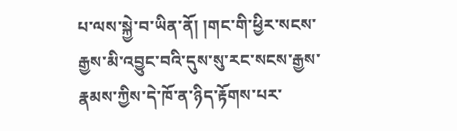པ་ལས་སྐྱེ་བ་ཡིན་ནོ། །གང་གི་ཕྱིར་སངས་རྒྱས་མི་འབྱུང་བའི་དུས་སུ་རང་སངས་རྒྱས་རྣམས་ཀྱིས་དེ་ཁོ་ན་ཉིད་རྟོགས་པར་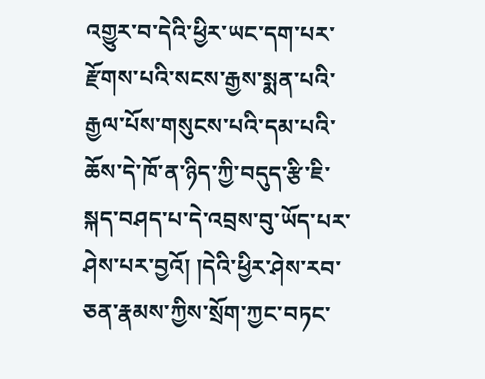འགྱུར་བ་དེའི་ཕྱིར་ཡང་དག་པར་རྫོགས་པའི་སངས་རྒྱས་སྨན་པའི་རྒྱལ་པོས་གསུངས་པའི་དམ་པའི་ཆོས་དེ་ཁོ་ན་ཉིད་ཀྱི་བདུད་རྩི་ཇི་སྐད་བཤད་པ་དེ་འབྲས་བུ་ཡོད་པར་ཤེས་པར་བྱའོ། །དེའི་ཕྱིར་ཤེས་རབ་ཅན་རྣམས་ཀྱིས་སྲོག་ཀྱང་བཏང་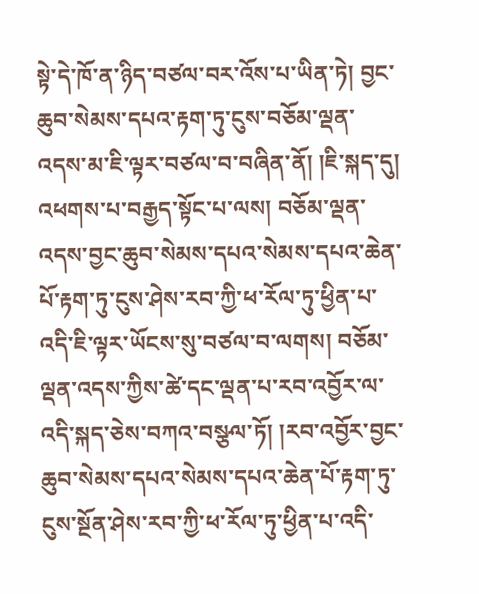སྟེ་དེ་ཁོ་ན་ཉིད་བཙལ་བར་འོས་པ་ཡིན་ཏེ། བྱང་ཆུབ་སེམས་དཔའ་རྟག་ཏུ་ངུས་བཅོམ་ལྡན་འདས་མ་ཇི་ལྟར་བཙལ་བ་བཞིན་ནོ། །ཇི་སྐད་དུ། འཕགས་པ་བརྒྱད་སྟོང་པ་ལས། བཅོམ་ལྡན་འདས་བྱང་ཆུབ་སེམས་དཔའ་སེམས་དཔའ་ཆེན་པོ་རྟག་ཏུ་ངུས་ཤེས་རབ་ཀྱི་ཕ་རོལ་ཏུ་ཕྱིན་པ་འདི་ཇི་ལྟར་ཡོངས་སུ་བཙལ་བ་ལགས། བཅོམ་ལྡན་འདས་ཀྱིས་ཚེ་དང་ལྡན་པ་རབ་འབྱོར་ལ་འདི་སྐད་ཅེས་བཀའ་བསྩལ་ཏོ། །རབ་འབྱོར་བྱང་ཆུབ་སེམས་དཔའ་སེམས་དཔའ་ཆེན་པོ་རྟག་ཏུ་ངུས་སྔོན་ཤེས་རབ་ཀྱི་ཕ་རོལ་ཏུ་ཕྱིན་པ་འདི་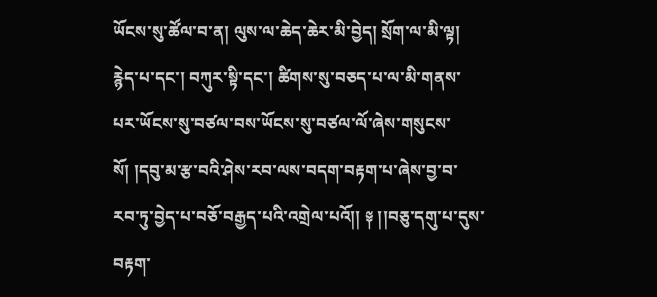ཡོངས་སུ་ཚོལ་བ་ན། ལུས་ལ་ཆེད་ཆེར་མི་བྱེད། སྲོག་ལ་མི་ལྟ། རྙེད་པ་དང་། བཀུར་སྟི་དང་། ཚིགས་སུ་བཅད་པ་ལ་མི་གནས་པར་ཡོངས་སུ་བཙལ་བས་ཡོངས་སུ་བཙལ་ལོ་ཞེས་གསུངས་སོ། །དབུ་མ་རྩ་བའི་ཤེས་རབ་ལས་བདག་བརྟག་པ་ཞེས་བྱ་བ་རབ་ཏུ་བྱེད་པ་བཅོ་བརྒྱད་པའི་འགྲེལ་པའོ།། ༈ །།བཅུ་དགུ་པ་དུས་བརྟག་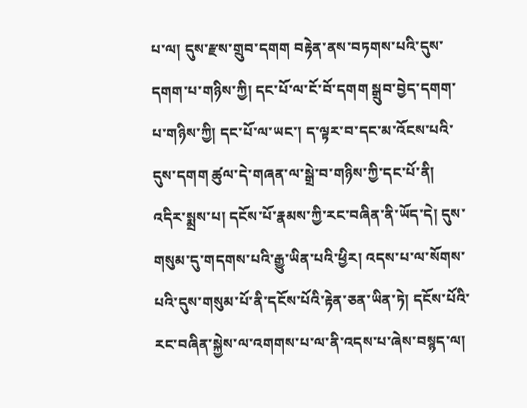པ་ལ། དུས་རྫས་གྲུབ་དགག བརྟེན་ནས་བཏགས་པའི་དུས་དགག་པ་གཉིས་ཀྱི། དང་པོ་ལ་ངོ་བོ་དགག སྒྲུབ་བྱེད་དགག་པ་གཉིས་ཀྱི། དང་པོ་ལ་ཡང་། ད་ལྟར་བ་དང་མ་འོངས་པའི་དུས་དགག ཚུལ་དེ་གཞན་ལ་སྒྲེ་བ་གཉིས་ཀྱི་དང་པོ་ནི། འདིར་སྨྲས་པ། དངོས་པོ་རྣམས་ཀྱི་རང་བཞིན་ནི་ཡོད་དེ། དུས་གསུམ་དུ་གདགས་པའི་རྒྱུ་ཡིན་པའི་ཕྱིར། འདས་པ་ལ་སོགས་པའི་དུས་གསུམ་པོ་ནི་དངོས་པོའི་རྟེན་ཅན་ཡིན་ཏེ། དངོས་པོའི་རང་བཞིན་སྐྱེས་ལ་འགགས་པ་ལ་ནི་འདས་པ་ཞེས་བསྙད་ལ།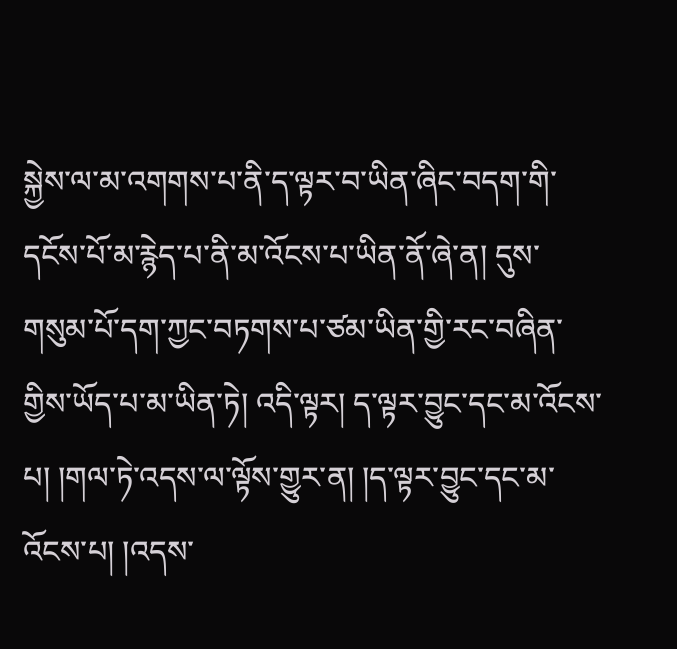སྐྱེས་ལ་མ་འགགས་པ་ནི་ད་ལྟར་བ་ཡིན་ཞིང་བདག་གི་དངོས་པོ་མ་རྙེད་པ་ནི་མ་འོངས་པ་ཡིན་ནོ་ཞེ་ན། དུས་གསུམ་པོ་དག་ཀྱང་བཏགས་པ་ཙམ་ཡིན་གྱི་རང་བཞིན་གྱིས་ཡོད་པ་མ་ཡིན་ཏེ། འདི་ལྟར། ད་ལྟར་བྱུང་དང་མ་འོངས་པ། །གལ་ཏེ་འདས་ལ་ལྟོས་གྱུར་ན། །ད་ལྟར་བྱུང་དང་མ་འོངས་པ། །འདས་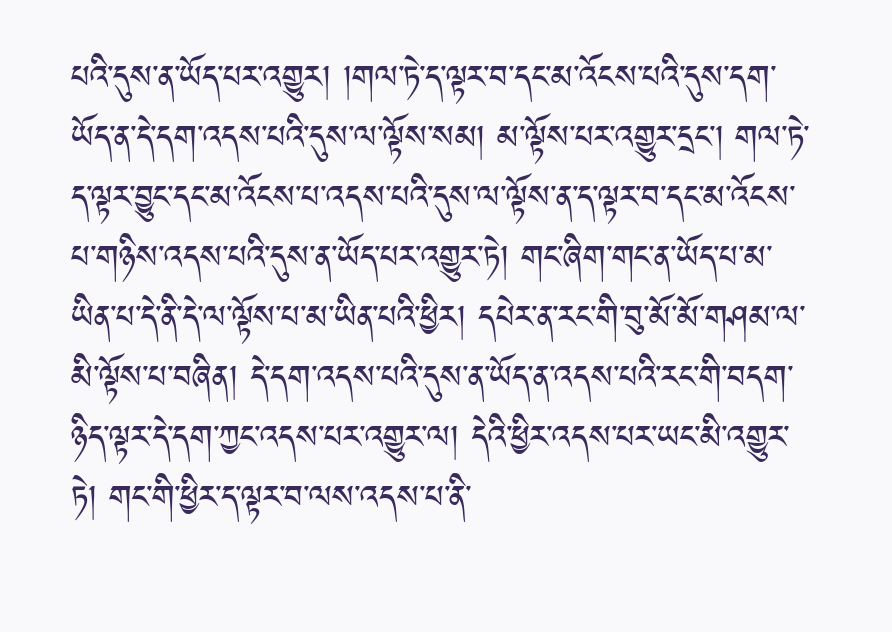པའི་དུས་ན་ཡོད་པར་འགྱུར། །གལ་ཏེ་ད་ལྟར་བ་དང་མ་འོངས་པའི་དུས་དག་ཡོད་ན་དེ་དག་འདས་པའི་དུས་ལ་ལྟོས་སམ། མ་ལྟོས་པར་འགྱུར་དྲང་། གལ་ཏེ་ད་ལྟར་བྱུང་དང་མ་འོངས་པ་འདས་པའི་དུས་ལ་ལྟོས་ན་ད་ལྟར་བ་དང་མ་འོངས་པ་གཉིས་འདས་པའི་དུས་ན་ཡོད་པར་འགྱུར་ཏེ། གང་ཞིག་གང་ན་ཡོད་པ་མ་ཡིན་པ་དེ་ནི་དེ་ལ་ལྟོས་པ་མ་ཡིན་པའི་ཕྱིར། དཔེར་ན་རང་གི་བུ་མོ་མོ་གཤམ་ལ་མི་ལྟོས་པ་བཞིན། དེ་དག་འདས་པའི་དུས་ན་ཡོད་ན་འདས་པའི་རང་གི་བདག་ཉིད་ལྟར་དེ་དག་ཀྱང་འདས་པར་འགྱུར་ལ། དེའི་ཕྱིར་འདས་པར་ཡང་མི་འགྱུར་ཏེ། གང་གི་ཕྱིར་ད་ལྟར་བ་ལས་འདས་པ་ནི་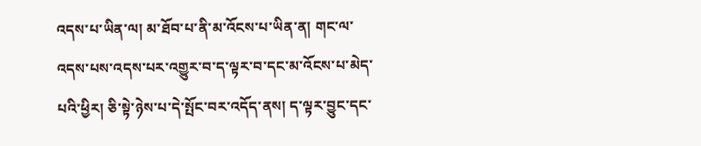འདས་པ་ཡིན་ལ། མ་ཐོབ་པ་ནི་མ་འོངས་པ་ཡིན་ན། གང་ལ་འདས་པས་འདས་པར་འགྱུར་བ་ད་ལྟར་བ་དང་མ་འོངས་པ་མེད་པའི་ཕྱིར། ཅི་སྟེ་ཉེས་པ་དེ་སྤོང་བར་འདོད་ནས། ད་ལྟར་བྱུང་དང་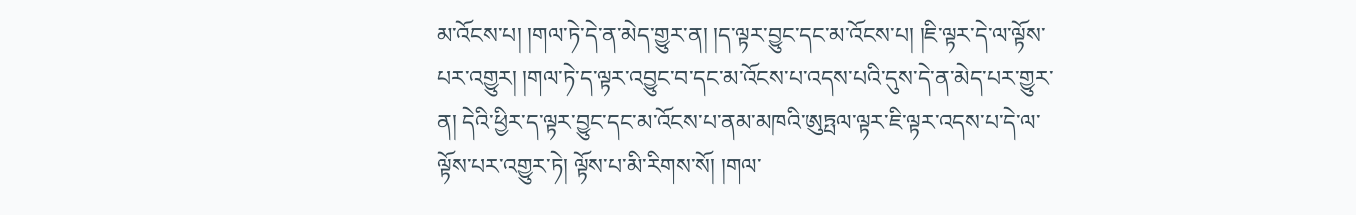མ་འོངས་པ། །གལ་ཏེ་དེ་ན་མེད་གྱུར་ན། །ད་ལྟར་བྱུང་དང་མ་འོངས་པ། །ཇི་ལྟར་དེ་ལ་ལྟོས་པར་འགྱུར། །གལ་ཏེ་ད་ལྟར་འབྱུང་བ་དང་མ་འོངས་པ་འདས་པའི་དུས་དེ་ན་མེད་པར་གྱུར་ན། དེའི་ཕྱིར་ད་ལྟར་བྱུང་དང་མ་འོངས་པ་ནམ་མཁའི་ཨུཏྤལ་ལྟར་ཇི་ལྟར་འདས་པ་དེ་ལ་ལྟོས་པར་འགྱུར་ཏེ། ལྟོས་པ་མི་རིགས་སོ། །གལ་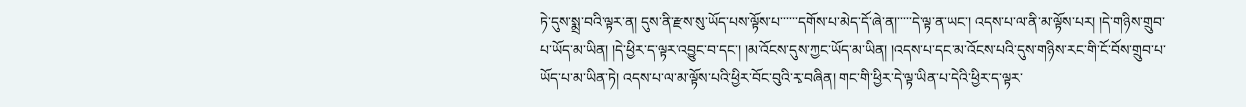ཏེ་དུས་སྨྲ་བའི་ལྟར་ན། དུས་ནི་རྫས་སུ་ཡོད་པས་ལྟོས་པ་་་་་་དགོས་པ་མེད་དོ་ཞེ་ན།་་་་་དེ་ལྟ་ན་ཡང་། འདས་པ་ལ་ནི་མ་ལྟོས་པར། །དེ་གཉིས་གྲུབ་པ་ཡོད་མ་ཡིན། །དེ་ཕྱིར་ད་ལྟར་འབྱུང་བ་དང་། །མ་འོངས་དུས་ཀྱང་ཡོད་མ་ཡིན། །འདས་པ་དང་མ་འོངས་པའི་དུས་གཉིས་རང་གི་ངོ་བོས་གྲུབ་པ་ཡོད་པ་མ་ཡིན་ཏེ། འདས་པ་ལ་མ་ལྟོས་པའི་ཕྱིར་བོང་བུའི་རྭ་བཞིན། གང་གི་ཕྱིར་དེ་ལྟ་ཡིན་པ་དེའི་ཕྱིར་ད་ལྟར་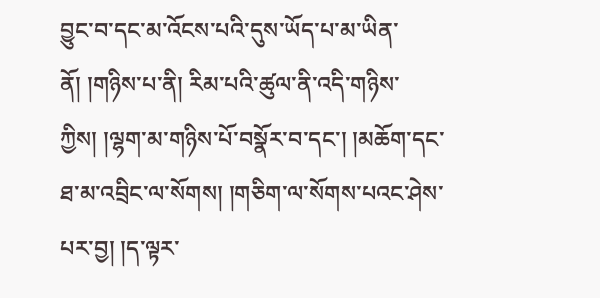བྱུང་བ་དང་མ་འོངས་པའི་དུས་ཡོད་པ་མ་ཡིན་ནོ། །གཉིས་པ་ནི། རིམ་པའི་ཚུལ་ནི་འདི་གཉིས་ཀྱིས། །ལྷག་མ་གཉིས་པོ་བསྣོར་བ་དང་། །མཆོག་དང་ཐ་མ་འབྲིང་ལ་སོགས། །གཅིག་ལ་སོགས་པའང་ཤེས་པར་བྱ། །ད་ལྟར་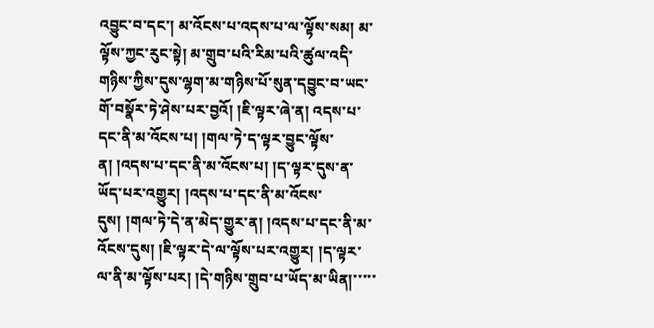འབྱུང་བ་དང་། མ་འོངས་པ་འདས་པ་ལ་ལྟོས་སམ། མ་ལྟོས་ཀྱང་རུང་སྟེ། མ་གྲུབ་པའི་རིམ་པའི་ཚུལ་འདི་གཉིས་ཀྱིས་དུས་ལྷག་མ་གཉིས་པོ་སུན་དབྱུང་བ་ཡང་གོ་བསྣོར་ཏེ་ཤེས་པར་བྱའོ། །ཇི་ལྟར་ཞེ་ན། འདས་པ་དང་ནི་མ་འོངས་པ། །གལ་ཏེ་ད་ལྟར་བྱུང་ལྟོས་ན། །འདས་པ་དང་ནི་མ་འོངས་པ། །ད་ལྟར་དུས་ན་ཡོད་པར་འགྱུར། །འདས་པ་དང་ནི་མ་འོངས་དུས། །གལ་ཏེ་དེ་ན་མེད་གྱུར་ན། །འདས་པ་དང་ནི་མ་འོངས་དུས། །ཇི་ལྟར་དེ་ལ་ལྟོས་པར་འགྱུར། །ད་ལྟར་ལ་ནི་མ་ལྟོས་པར། །དེ་གཉིས་གྲུབ་པ་ཡོད་མ་ཡིན།་་་་་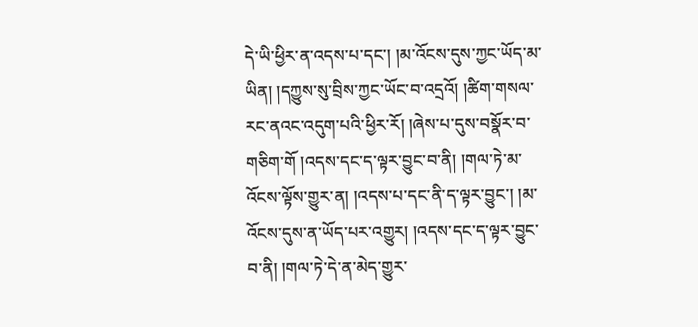དེ་ཡི་ཕྱིར་ན་འདས་པ་དང་། །མ་འོངས་དུས་ཀྱང་ཡོད་མ་ཡིན། །དཀྱུས་སུ་བྲིས་ཀྱང་ཡོང་བ་འདྲའོ། །ཚིག་གསལ་རང་ནའང་འདུག་པའི་ཕྱིར་རོ། །ཞེས་པ་དུས་བསྣོར་བ་གཅིག་གོ །འདས་དང་ད་ལྟར་བྱུང་བ་ནི། །གལ་ཏེ་མ་འོངས་ལྟོས་གྱུར་ན། །འདས་པ་དང་ནི་ད་ལྟར་བྱུང་། །མ་འོངས་དུས་ན་ཡོད་པར་འགྱུར། །འདས་དང་ད་ལྟར་བྱུང་བ་ནི། །གལ་ཏེ་དེ་ན་མེད་གྱུར་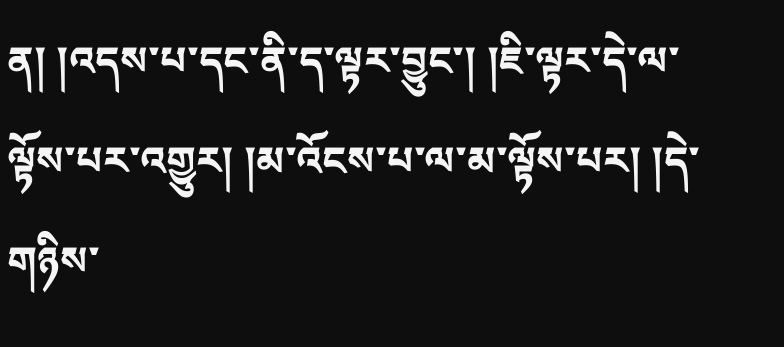ན། །འདས་པ་དང་ནི་ད་ལྟར་བྱུང་། །ཇི་ལྟར་དེ་ལ་ལྟོས་པར་འགྱུར། །མ་འོངས་པ་ལ་མ་ལྟོས་པར། །དེ་གཉིས་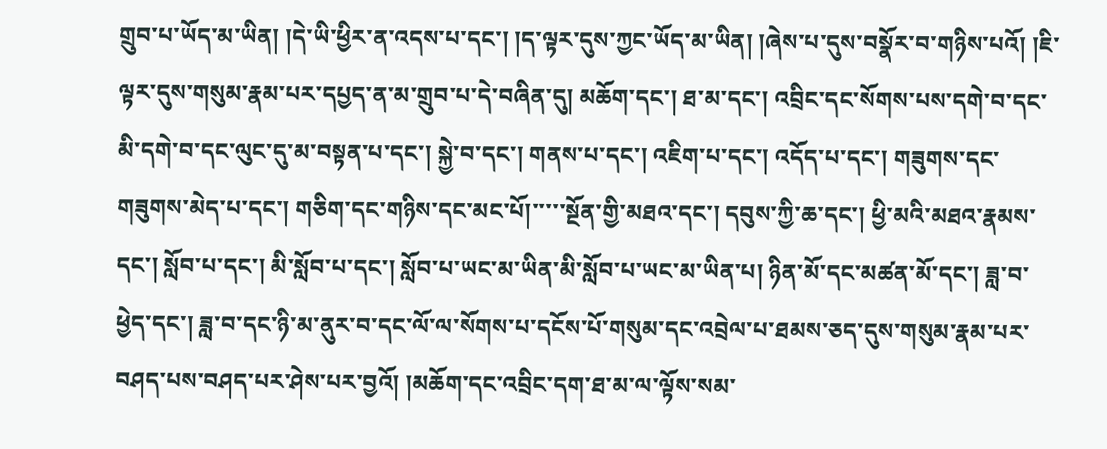གྲུབ་པ་ཡོད་མ་ཡིན། །དེ་ཡི་ཕྱིར་ན་འདས་པ་དང་། །ད་ལྟར་དུས་ཀྱང་ཡོད་མ་ཡིན། །ཞེས་པ་དུས་བསྣོར་བ་གཉིས་པའོ། །ཇི་ལྟར་དུས་གསུམ་རྣམ་པར་དཔྱད་ན་མ་གྲུབ་པ་དེ་བཞིན་དུ། མཆོག་དང་། ཐ་མ་དང་། འབྲིང་དང་སོགས་པས་དགེ་བ་དང་མི་དགེ་བ་དང་ལུང་དུ་མ་བསྟན་པ་དང་། སྐྱེ་བ་དང་། གནས་པ་དང་། འཇིག་པ་དང་། འདོད་པ་དང་། གཟུགས་དང་གཟུགས་མེད་པ་དང་། གཅིག་དང་གཉིས་དང་མང་པོ།་་་་་སྔོན་གྱི་མཐའ་དང་། དབུས་ཀྱི་ཆ་དང་། ཕྱི་མའི་མཐའ་རྣམས་དང་། སློབ་པ་དང་། མི་སློབ་པ་དང་། སློབ་པ་ཡང་མ་ཡིན་མི་སློབ་པ་ཡང་མ་ཡིན་པ། ཉིན་མོ་དང་མཚན་མོ་དང་། ཟླ་བ་ཕྱེད་དང་། ཟླ་བ་དང་ཉི་མ་ནུར་བ་དང་ལོ་ལ་སོགས་པ་དངོས་པོ་གསུམ་དང་འབྲེལ་པ་ཐམས་ཅད་དུས་གསུམ་རྣམ་པར་བཤད་པས་བཤད་པར་ཤེས་པར་བྱའོ། །མཆོག་དང་འབྲིང་དག་ཐ་མ་ལ་ལྟོས་སམ་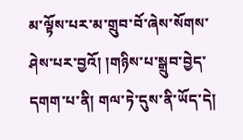མ་ལྟོས་པར་མ་གྲུབ་བོ་ཞེས་སོགས་ཤེས་པར་བྱའོ། །གཉིས་པ་སྒྲུབ་བྱེད་དགག་པ་ནི། གལ་ཏེ་དུས་ནི་ཡོད་དེ།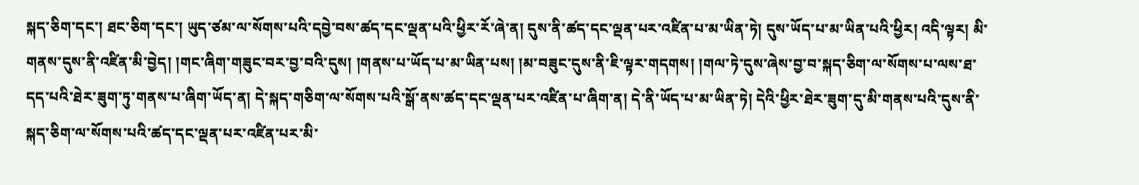སྐད་ཅིག་དང་། ཐང་ཅིག་དང་། ཡུད་ཙམ་ལ་སོགས་པའི་དབྱེ་བས་ཚད་དང་ལྡན་པའི་ཕྱིར་རོ་ཞེ་ན། དུས་ནི་ཚད་དང་ལྡན་པར་འཛིན་པ་མ་ཡིན་ཏེ། དུས་ཡོད་པ་མ་ཡིན་པའི་ཕྱིར། འདི་ལྟར། མི་གནས་དུས་ནི་འཛིན་མི་བྱེད། །གང་ཞིག་གཟུང་བར་བྱ་བའི་དུས། །གནས་པ་ཡོད་པ་མ་ཡིན་པས། །མ་བཟུང་དུས་ནི་ཇི་ལྟར་གདགས། །གལ་ཏེ་དུས་ཞེས་བྱ་བ་སྐད་ཅིག་ལ་སོགས་པ་ལས་ཐ་དད་པའི་ཐེར་ཟུག་ཏུ་གནས་པ་ཞིག་ཡོད་ན། དེ་སྐད་གཅིག་ལ་སོགས་པའི་སྒོ་ནས་ཚད་དང་ལྡན་པར་འཛིན་པ་ཞིག་ན། དེ་ནི་ཡོད་པ་མ་ཡིན་ཏེ། དེའི་ཕྱིར་ཐེར་ཟུག་དུ་མི་གནས་པའི་དུས་ནི་སྐད་ཅིག་ལ་སོགས་པའི་ཚད་དང་ལྡན་པར་འཛིན་པར་མི་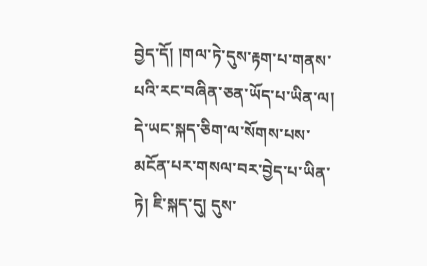བྱེད་དོ། །གལ་ཏེ་དུས་རྟག་པ་གནས་པའི་རང་བཞིན་ཅན་ཡོད་པ་ཡིན་ལ། དེ་ཡང་སྐད་ཅིག་ལ་སོགས་པས་མངོན་པར་གསལ་བར་བྱེད་པ་ཡིན་ཏེ། ཇི་སྐད་དུ། དུས་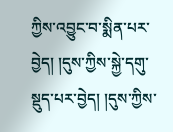ཀྱིས་འབྱུང་བ་སྨིན་པར་བྱེད། །དུས་ཀྱིས་སྐྱེ་དགུ་སྡུད་པར་བྱེད། །དུས་ཀྱིས་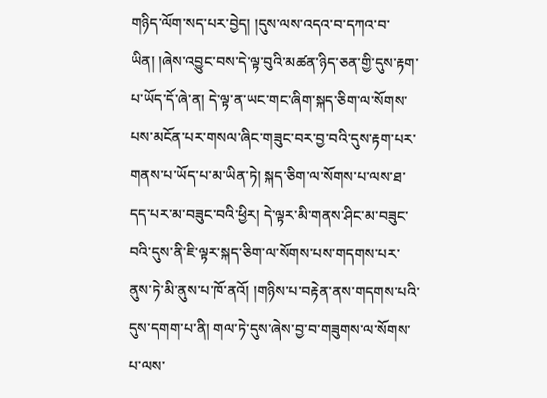གཉིད་ལོག་སད་པར་བྱེད། །དུས་ལས་འདའ་བ་དཀའ་བ་ཡིན། །ཞེས་འབྱུང་བས་དེ་ལྟ་བུའི་མཚན་ཉིད་ཅན་གྱི་དུས་རྟག་པ་ཡོད་དོ་ཞེ་ན། དེ་ལྟ་ན་ཡང་གང་ཞིག་སྐད་ཅིག་ལ་སོགས་པས་མངོན་པར་གསལ་ཞིང་གཟུང་བར་བྱ་བའི་དུས་རྟག་པར་གནས་པ་ཡོད་པ་མ་ཡིན་ཏེ། སྐད་ཅིག་ལ་སོགས་པ་ལས་ཐ་དད་པར་མ་བཟུང་བའི་ཕྱིར། དེ་ལྟར་མི་གནས་ཤིང་མ་བཟུང་བའི་དུས་ནི་ཇི་ལྟར་སྐད་ཅིག་ལ་སོགས་པས་གདགས་པར་ནུས་ཏེ་མི་ནུས་པ་ཁོ་ནའོ། །གཉིས་པ་བརྟེན་ནས་གདགས་པའི་དུས་དགག་པ་ནི། གལ་ཏེ་དུས་ཞེས་བྱ་བ་གཟུགས་ལ་སོགས་པ་ལས་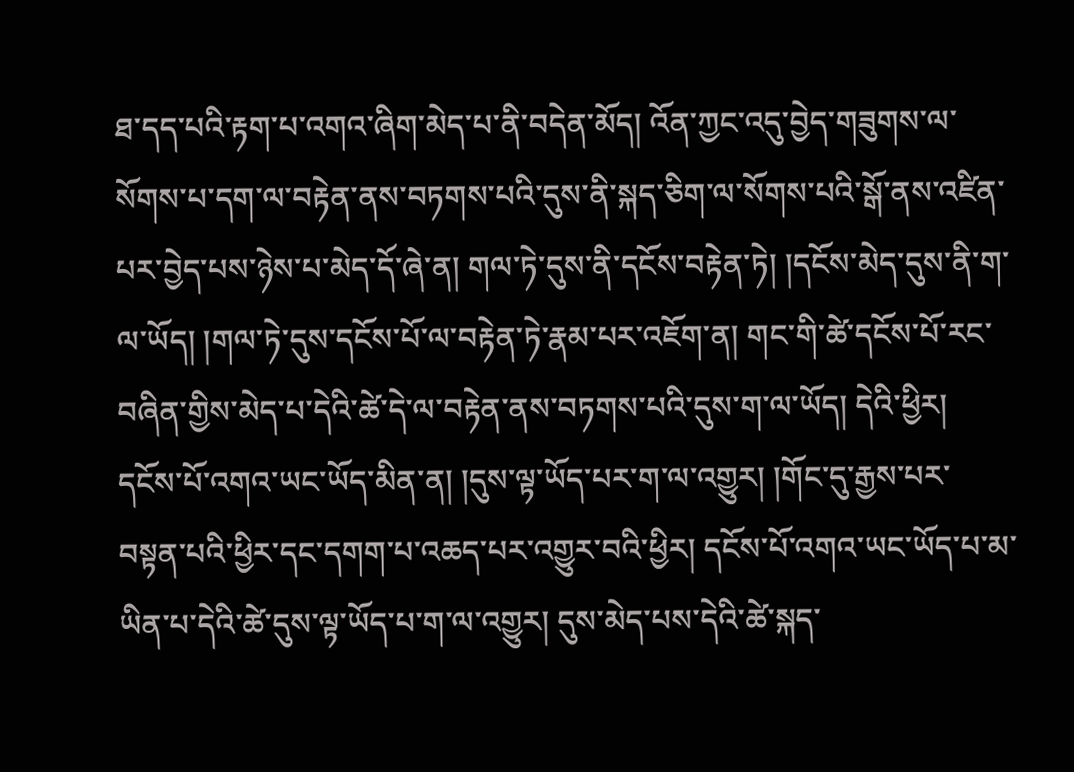ཐ་དད་པའི་རྟག་པ་འགའ་ཞིག་མེད་པ་ནི་བདེན་མོད། འོན་ཀྱང་འདུ་བྱེད་གཟུགས་ལ་སོགས་པ་དག་ལ་བརྟེན་ནས་བཏགས་པའི་དུས་ནི་སྐད་ཅིག་ལ་སོགས་པའི་སྒོ་ནས་འཛིན་པར་བྱེད་པས་ཉེས་པ་མེད་དོ་ཞེ་ན། གལ་ཏེ་དུས་ནི་དངོས་བརྟེན་ཏེ། །དངོས་མེད་དུས་ནི་ག་ལ་ཡོད། །གལ་ཏེ་དུས་དངོས་པོ་ལ་བརྟེན་ཏེ་རྣམ་པར་འཇོག་ན། གང་གི་ཚེ་དངོས་པོ་རང་བཞིན་གྱིས་མེད་པ་དེའི་ཚེ་དེ་ལ་བརྟེན་ནས་བཏགས་པའི་དུས་ག་ལ་ཡོད། དེའི་ཕྱིར། དངོས་པོ་འགའ་ཡང་ཡོད་མིན་ན། །དུས་ལྟ་ཡོད་པར་ག་ལ་འགྱུར། །གོང་དུ་རྒྱས་པར་བསྟན་པའི་ཕྱིར་དང་དགག་པ་འཆད་པར་འགྱུར་བའི་ཕྱིར། དངོས་པོ་འགའ་ཡང་ཡོད་པ་མ་ཡིན་པ་དེའི་ཚེ་དུས་ལྟ་ཡོད་པ་ག་ལ་འགྱུར། དུས་མེད་པས་དེའི་ཚེ་སྐད་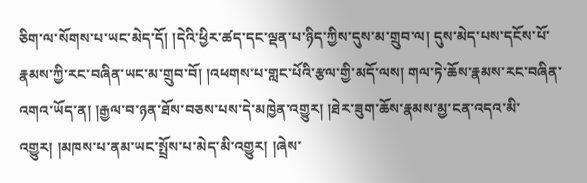ཅིག་ལ་སོགས་པ་ཡང་མེད་དོ། །དེའི་ཕྱིར་ཚད་དང་ལྡན་པ་ཉིད་ཀྱིས་དུས་མ་གྲུབ་ལ། དུས་མེད་པས་དངོས་པོ་རྣམས་ཀྱི་རང་བཞིན་ཡང་མ་གྲུབ་བོ། །འཕགས་པ་གླང་པོའི་རྩལ་གྱི་མདོ་ལས། གལ་ཏེ་ཆོས་རྣམས་རང་བཞིན་འགའ་ཡོད་ན། །རྒྱལ་བ་ཉན་ཐོས་བཅས་པས་དེ་མཁྱེན་འགྱུར། །ཐེར་ཟུག་ཆོས་རྣམས་མྱ་ངན་འདའ་མི་འགྱུར། །མཁས་པ་ནམ་ཡང་སྤྲོས་པ་མེད་མི་འགྱུར། །ཞེས་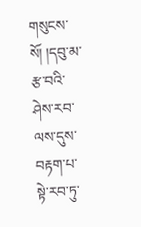གསུངས་སོ། །དབུ་མ་རྩ་བའི་ཤེས་རབ་ལས་དུས་བརྟག་པ་སྟེ་རབ་ཏུ་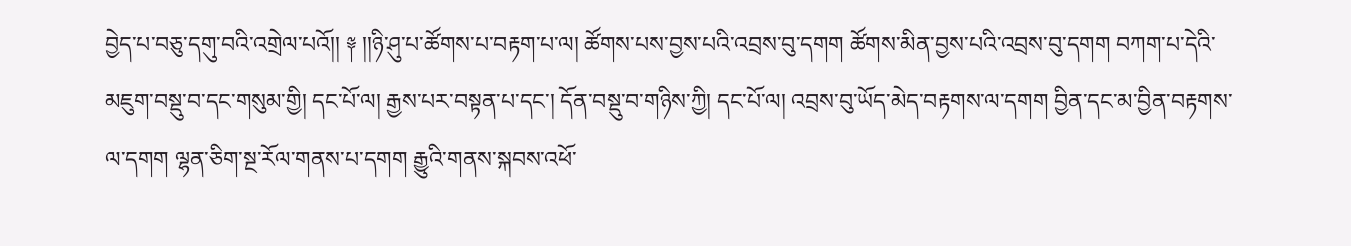བྱེད་པ་བཅུ་དགུ་བའི་འགྲེལ་པའོ།། ༈ །།ཉི་ཤུ་པ་ཚོགས་པ་བརྟག་པ་ལ། ཚོགས་པས་བྱས་པའི་འབྲས་བུ་དགག ཚོགས་མིན་བྱས་པའི་འབྲས་བུ་དགག བཀག་པ་དེའི་མཇུག་བསྡུ་བ་དང་གསུམ་གྱི། དང་པོ་ལ། རྒྱས་པར་བསྟན་པ་དང་། དོན་བསྡུ་བ་གཉིས་ཀྱི། དང་པོ་ལ། འབྲས་བུ་ཡོད་མེད་བརྟགས་ལ་དགག བྱིན་དང་མ་བྱིན་བརྟགས་ལ་དགག ལྷན་ཅིག་སྔ་རོལ་གནས་པ་དགག རྒྱུའི་གནས་སྐབས་འཕོ་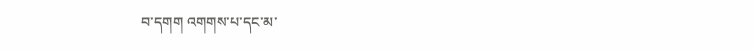བ་དགག འགགས་པ་དང་མ་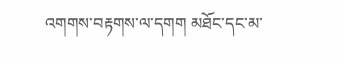འགགས་བརྟགས་ལ་དགག མཐོང་དང་མ་